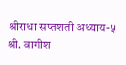श्रीराधा सप्तशती अध्याय-५
श्री. वागीश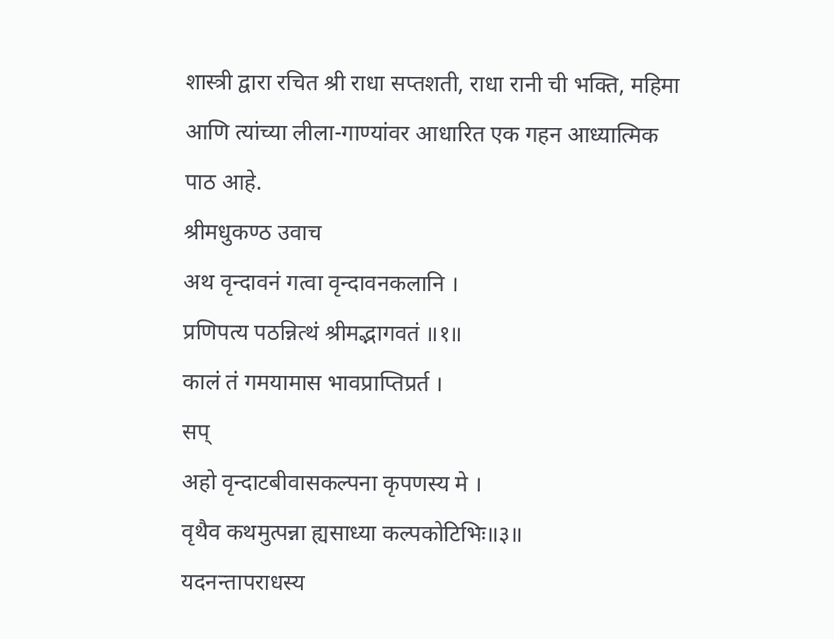शास्त्री द्वारा रचित श्री राधा सप्तशती, राधा रानी ची भक्ति, महिमा आणि त्यांच्या लीला-गाण्यांवर आधारित एक गहन आध्यात्मिक पाठ आहे.
श्रीमधुकण्ठ उवाच
अथ वृन्दावनं गत्वा वृन्दावनकलानि ।
प्रणिपत्य पठन्नित्थं श्रीमद्भागवतं ॥१॥
कालं तं गमयामास भावप्राप्तिप्रर्त ।
सप्
अहो वृन्दाटबीवासकल्पना कृपणस्य मे ।
वृथैव कथमुत्पन्ना ह्यसाध्या कल्पकोटिभिः॥३॥
यदनन्तापराधस्य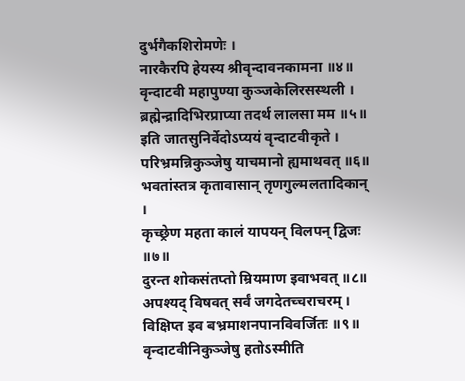दुर्भगैकशिरोमणेः ।
नारकैरपि हेयस्य श्रीवृन्दावनकामना ॥४॥
वृन्दाटवी महापुण्या कुञ्जकेलिरसस्थली ।
ब्रह्मेन्द्रादिभिरप्राप्या तदर्थ लालसा मम ॥५॥
इति जातसुनिर्वेदोऽप्ययं वृन्दाटवीकृते ।
परिभ्रमन्निकुञ्जेषु याचमानो ह्यमाथवत् ॥६॥
भवतांस्तत्र कृतावासान् तृणगुल्मलतादिकान् ।
कृच्छ्रेण महता कालं यापयन् विलपन् द्विजः ॥७॥
दुरन्त शोकसंतप्तो म्रियमाण इवाभवत् ॥८॥
अपश्यद् विषवत् सर्वं जगदेतच्चराचरम् ।
विक्षिप्त इव बभ्रमाशनपानविवर्जितः ॥९॥
वृन्दाटवीनिकुञ्जेषु हतोऽस्मीति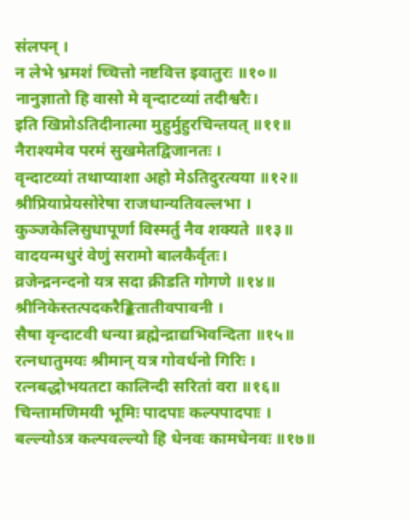संलपन् ।
न लेभे भ्रमशं च्चित्तो नष्टवित्त इवातुरः ॥१०॥
नानुज्ञातो हि वासो मे वृन्दाटव्यां तदीश्वरैः।
इति खिप्नोऽतिदीनात्मा मुहुर्मुहुरचिन्तयत् ॥११॥
नैराश्यमेव परमं सुखमेतद्विजानतः ।
वृन्दाटव्यां तथाप्याशा अहो मेऽतिदुरत्यया ॥१२॥
श्रीप्रियाप्रेयसोरेषा राजधान्यतिवल्लभा ।
कुञ्जकेलिसुधापूर्णा विस्मर्तु नैव शक्यते ॥१३॥
वादयन्मधुरं वेणुं सरामो बालकैर्वृतः।
व्रजेन्द्रनन्दनो यत्र सदा क्रीडति गोगणे ॥१४॥
श्रीनिकेस्तत्पदकरैङ्कितातीवपावनी ।
सैषा वृन्दाटवी धन्या ब्रह्मेन्द्राद्यभिवन्दिता ॥१५॥
रत्नधातुमयः श्रीमान् यत्र गोवर्धनो गिरिः ।
रत्नबद्धोभयतटा कालिन्दी सरितां वरा ॥१६॥
चिन्तामणिमयी भूमिः पादपाः कल्पपादपाः ।
बल्ल्योऽत्र कल्पवल्ल्यो हि धेनवः कामधेनवः ॥१७॥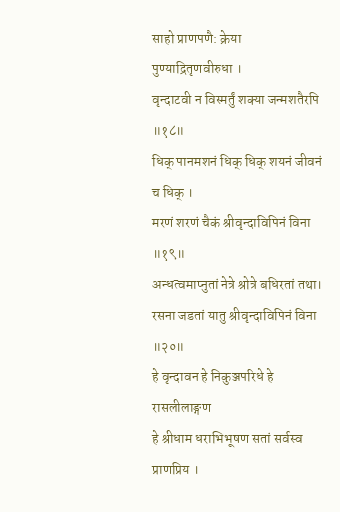साहो प्राणपणै: क्रेया पुण्याद्रितृणवीरुधा ।
वृन्दाटवी न विस्मर्तुं शक्या जन्मशतैरपि ॥१८॥
धिक् पानमशनं धिक् धिक् शयनं जीवनं च धिक् ।
मरणं शरणं चैकं श्रीवृन्दाविपिनं विना ॥१९॥
अन्धत्वमाप्नुतां नेत्रे श्रोत्रे बधिरतां तथा।
रसना जडतां यातु श्रीवृन्दाविपिनं विना ॥२०॥
हे वृन्दावन हे निकुञ्जपरिधे हे रासलीलाङ्गण
हे श्रीधाम धराभिभूषण सतां सर्वस्व प्राणप्रिय ।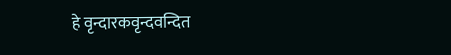हे वृन्दारकवृन्दवन्दित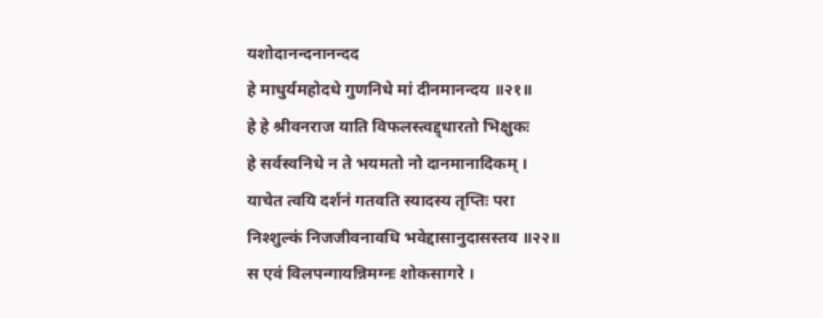यशोदानन्दनानन्दद
हे माधुर्यमहोदधे गुणनिधे मां दीनमानन्दय ॥२१॥
हे हे श्रीवनराज याति विफलस्त्वद्द्धारतो भिक्षुकः
हे सर्वस्वनिधे न ते भयमतो नो दानमानादिकम् ।
याचेत त्वयि दर्शनं गतवति स्यादस्य तृप्तिः परा
निश्शुल्कं निजजीवनावधि भवेद्दासानुदासस्तव ॥२२॥
स एवं विलपन्गायन्निमग्नः शोकसागरे ।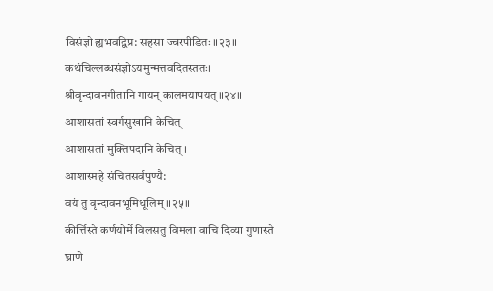विसंज्ञो ह्यभवद्विप्र: सहसा ज्वरपीडितः ॥२३॥
कथंचिल्लब्धसंज्ञोऽयमुन्मत्तवदितस्ततः।
श्रीवृन्दावनगीतानि गायन् कालमयापयत् ॥२४॥
आशासतां स्वर्गसुखानि केचित्
आशासतां मुक्तिपदानि केचित् ।
आशास्महे संचितसर्वपुण्यै:
वयं तु वृन्दावनभूमिधूलिम् ॥२५॥
कीर्त्तिस्ते कर्णयोर्मे विलसतु विमला वाचि दिव्या गुणास्ते
घ्राणे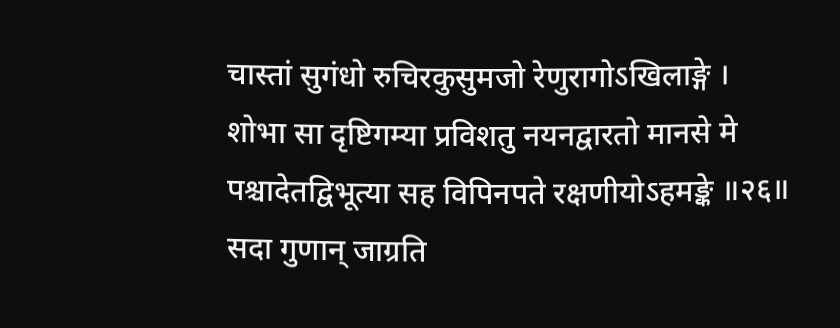चास्तां सुगंधो रुचिरकुसुमजो रेणुरागोऽखिलाङ्गे ।
शोभा सा दृष्टिगम्या प्रविशतु नयनद्वारतो मानसे मे
पश्चादेतद्विभूत्या सह विपिनपते रक्षणीयोऽहमङ्के ॥२६॥
सदा गुणान् जाग्रति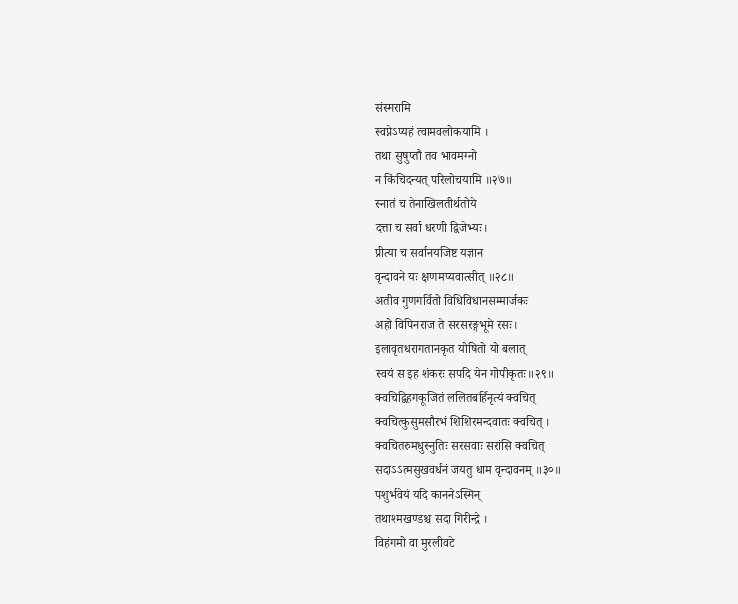संस्मरामि
स्वप्नेऽप्यहं त्वामवलोकयामि ।
तथा सुषुप्तौ तव भावमग्नो
न किंचिदन्यत् परिलोचयामि ॥२७॥
स्नातं च तेनाखिलतीर्थतोये
दत्ता च सर्वा धरणी द्विजेभ्यः।
प्रीत्या च सर्वानयजिष्ट यज्ञान
वृन्दावने यः क्षणमप्यवात्सीत् ॥२८॥
अतीव गुणगर्वितो विधिविधानसम्मार्जकः
अहो विपिनराज ते सरसरङ्गभूमे रसः।
इलावृतधरागतानकृत योषितो यो बलात्
स्वयं स इह शंकरः सपदि येन गोपीकृतः॥२९॥
क्वचिद्विहगकूजितं ललितबर्हिनृत्यं क्वचित्
क्वचित्कुसुमसौरभं शिशिरमन्दवातः क्वचित् ।
क्वचितरुमधुस्नुतिः सरसवाः सरांसि क्वचित्
सदाऽऽत्मसुखवर्धनं जयतु धाम वृन्दावनम् ॥३०॥
पशुर्भवेयं यदि काननेऽस्मिन्
तथाश्मखण्डश्च सदा गिरीन्द्रे ।
विहंगमो वा मुरलीवटे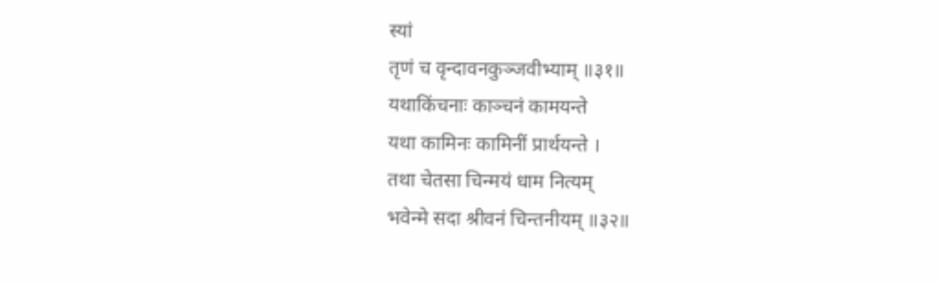स्यां
तृणं च वृन्दावनकुञ्जवीभ्याम् ॥३१॥
यथाकिंचनाः काञ्चनं कामयन्ते
यथा कामिनः कामिनीं प्रार्थयन्ते ।
तथा चेतसा चिन्मयं धाम नित्यम्
भवेन्मे सदा श्रीवनं चिन्तनीयम् ॥३२॥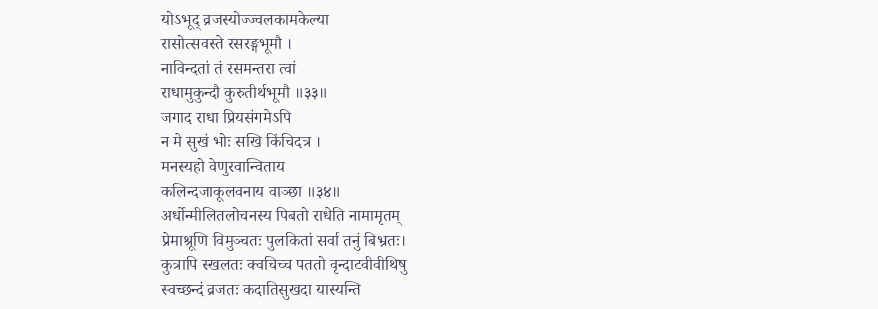योऽभूद् व्रजस्योज्ज्वलकामकेल्या
रासोत्सवस्ते रसरङ्गभूमौ ।
नाविन्दतां तं रसमन्तरा त्वां
राधामुकुन्दौ कुरुतीर्थभूमौ ॥३३॥
जगाद राधा प्रियसंगमेऽपि
न मे सुखं भोः सखि किंचिदत्र ।
मनस्यहो वेणुरवान्विताय
कलिन्दजाकूलवनाय वाञ्छा ॥३४॥
अर्धोन्मीलितलोचनस्य पिबतो राधेति नामामृतम्
प्रेमाश्रूणि विमुञ्चतः पुलकितां सर्वा तनुं बिभ्रतः।
कुत्रापि स्खलतः क्वचिच्च पततो वृन्दाटवीवीथिषु
स्वच्छन्दं व्रजतः कदातिसुखदा यास्यन्ति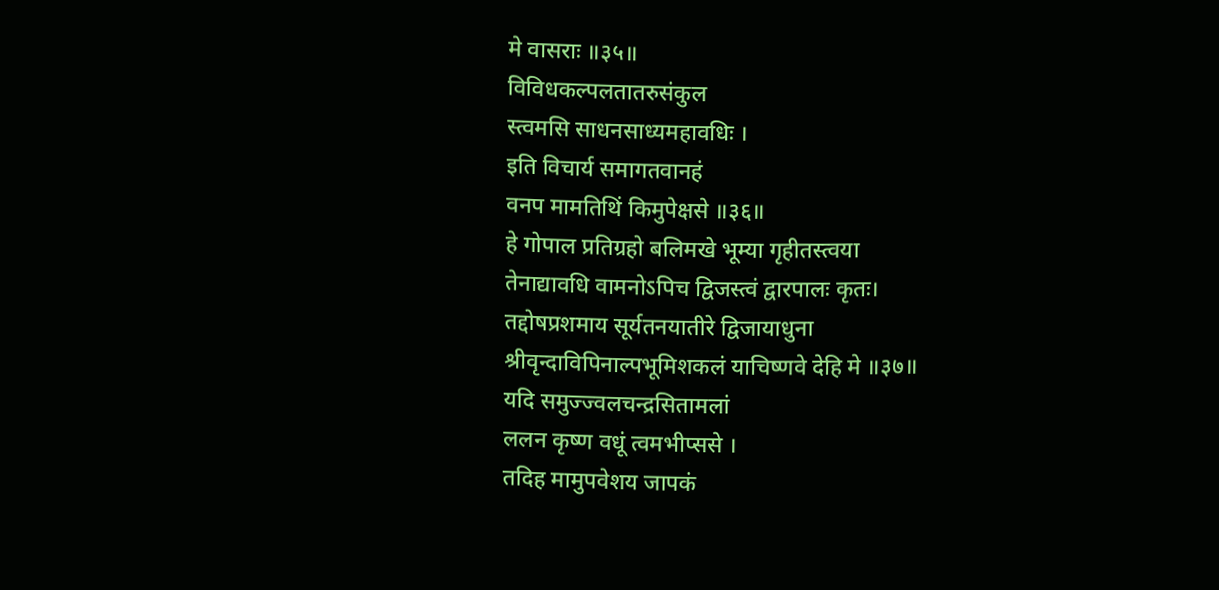मे वासराः ॥३५॥
विविधकल्पलतातरुसंकुल
स्त्वमसि साधनसाध्यमहावधिः ।
इति विचार्य समागतवानहं
वनप मामतिथिं किमुपेक्षसे ॥३६॥
हे गोपाल प्रतिग्रहो बलिमखे भूम्या गृहीतस्त्वया
तेनाद्यावधि वामनोऽपिच द्विजस्त्वं द्वारपालः कृतः।
तद्दोषप्रशमाय सूर्यतनयातीरे द्विजायाधुना
श्रीवृन्दाविपिनाल्पभूमिशकलं याचिष्णवे देहि मे ॥३७॥
यदि समुज्ज्वलचन्द्रसितामलां
ललन कृष्ण वधूं त्वमभीप्ससे ।
तदिह मामुपवेशय जापकं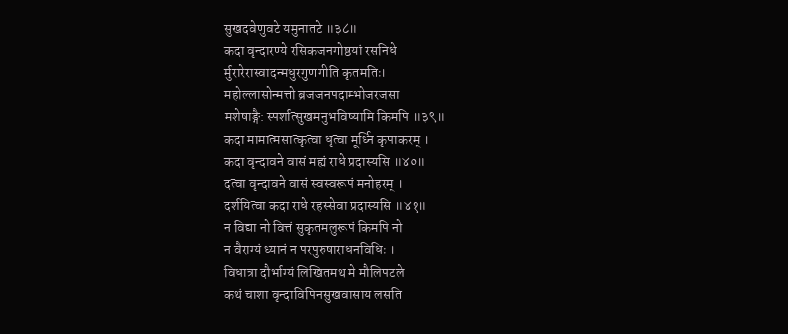सुखदवेणुवटे यमुनातटे ॥३८॥
कदा वृन्दारण्ये रसिकजनगोष्ठयां रसनिधे
र्मुरारेरास्वादन्मधुरगुणगीति कृतमतिः।
महोल्लासोन्मत्तो ब्रजजनपदाम्भोजरजसा
मशेषाङ्गै: स्पर्शात्सुखमनुभविष्यामि किमपि ॥३९॥
कदा मामात्मसात्कृत्वा धृत्वा मूर्ध्नि कृपाकरम् ।
कदा वृन्दावने वासं मह्यं राधे प्रदास्यसि ॥४०॥
दत्वा वृन्दावने वासं स्वस्वरूपं मनोहरम् ।
दर्शयित्वा कदा राधे रहस्सेवा प्रदास्यसि ॥४१॥
न विद्या नो वित्तं सुकृतमलुरूपं किमपि नो
न वैराग्यं ध्यानं न परपुरुषाराधनविधिः ।
विधात्रा दौर्भाग्यं लिखितमथ मे मौलिपटले
कथं चाशा वृन्दाविपिनसुखवासाय लसति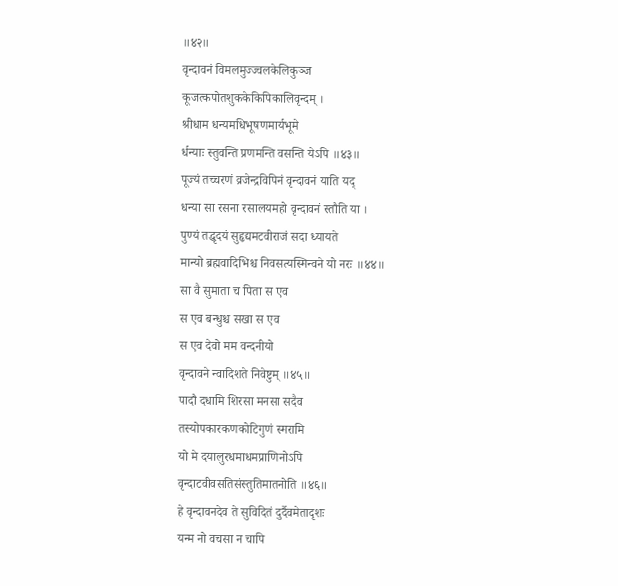॥४२॥
वृन्दावनं विमलमुज्ज्वलकेलिकुञ्ज
कूजत्कपोतशुककेकिपिकालिवृन्दम् ।
श्रीधाम धन्यमधिभूषणमार्यभूमे
र्धन्याः स्तुवन्ति प्रणमन्ति वसन्ति येऽपि ॥४३॥
पूज्यं तच्चरणं व्रजेन्द्रविपिनं वृन्दावनं याति यद्
धन्या सा रसना रसालयमहो वृन्दावनं स्तौति या ।
पुण्यं तद्धृदयं सुहृद्यमटवीराजं सदा ध्यायते
मान्यो ब्रह्मवादिभिश्च निवसत्यस्मिन्वने यो नरः ॥४४॥
सा वै सुमाता च पिता स एव
स एव बन्धुश्च सखा स एव
स एव देवो मम वन्दनीयो
वृन्दावने न्वादिशते निवेष्टुम् ॥४५॥
पादौ दधामि शिरसा मनसा सदैव
तस्योपकारकणकोटिगुणं स्मरामि
यो मे दयालुरधमाधमप्राणिनोऽपि
वृन्दाटवीवसतिसंस्तुतिमातनोति ॥४६॥
हे वृन्दावनदेव ते सुविदितं दुर्दैवमेतादृशः
यन्म नो वचसा न चापि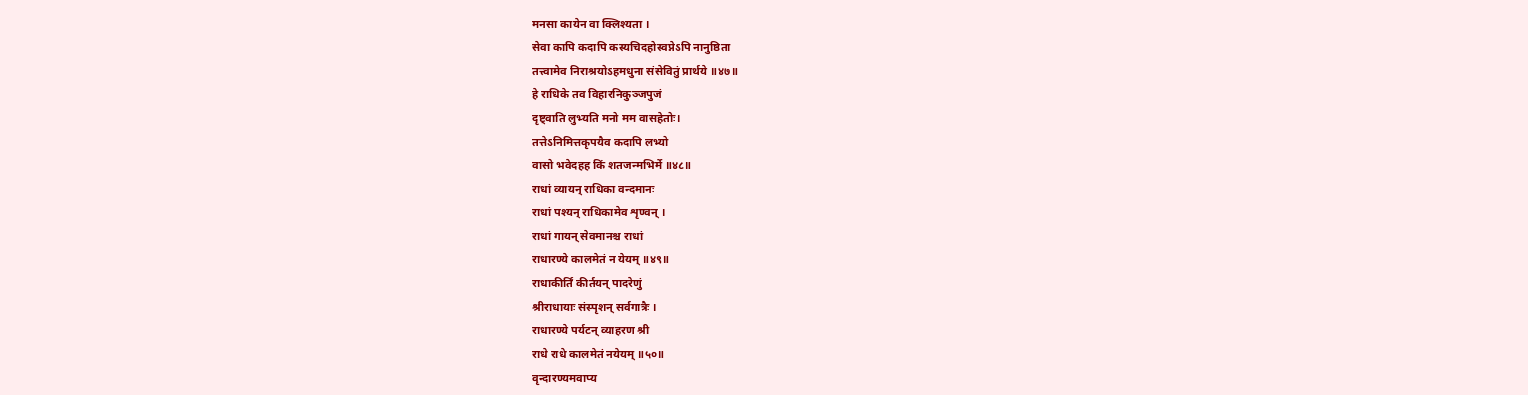मनसा कायेन वा क्लिश्यता ।
सेवा कापि कदापि कस्यचिदहोस्वप्नेऽपि नानुष्ठिता
तत्त्वामेव निराश्रयोऽहमधुना संसेवितुं प्रार्थये ॥४७॥
हे राधिके तव विहारनिकुञ्जपुजं
दृष्ट्वाति लुभ्यति मनो मम वासहेतोः।
तत्तेऽनिमित्तकृपयैव कदापि लभ्यो
वासो भवेदहह किं शतजन्मभिर्मे ॥४८॥
राधां व्यायन् राधिका वन्दमानः
राधां पश्यन् राधिकामेव शृण्वन् ।
राधां गायन् सेवमानश्च राधां
राधारण्ये कालमेतं न येयम् ॥४९॥
राधाकीर्तिं कीर्तयन् पादरेणुं
श्रीराधायाः संस्पृशन् सर्वगात्रैः ।
राधारण्ये पर्यटन् व्याहरण श्री
राधे राधे कालमेतं नयेयम् ॥५०॥
वृन्दारण्यमवाप्य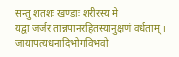सन्तु शतशः खण्डाः शरीरस्य मे
यद्वा जर्जर तान्नपानरहितस्यानुक्षणं वर्धताम् ।
जायापत्यधनादिभोगविभवो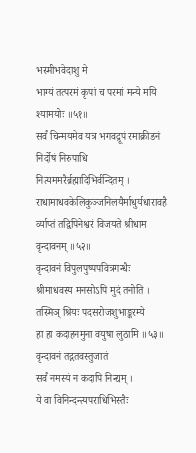भस्मीभवेदाशु मे
भाग्यं तत्परमं कृपां च परमां मन्ये मयि श्यामयोः ॥५१॥
सर्वं चिन्मयमेव यत्र भगवद्रूपं रमाक्रीडनं
निर्दोषं निरुपाधि नित्यममरैर्ब्रह्मादिभिर्वन्दितम् ।
राधामाधवकेलिकुञ्जनिलयैर्माधुर्यधारावहै
र्व्याप्तं तद्विपिनेश्वरं विजयते श्रीधाम वृन्दावनम् ॥५२॥
वृन्दावनं विपुलपुष्पपवित्रगन्धैः
श्रीमाधवस्य मनसोऽपि मुदं तनोति ।
तस्मिञ् श्रियः पदसरोजशुभाङ्करम्ये
हा हा कदाहनमुना वयुषा लुठामि ॥५३॥
वृन्दावनं तद्गतवस्तुजातं
सर्वं नमस्यं न कदापि निन्द्यम् ।
ये वा विनिन्दन्त्यपराधिभिस्तैः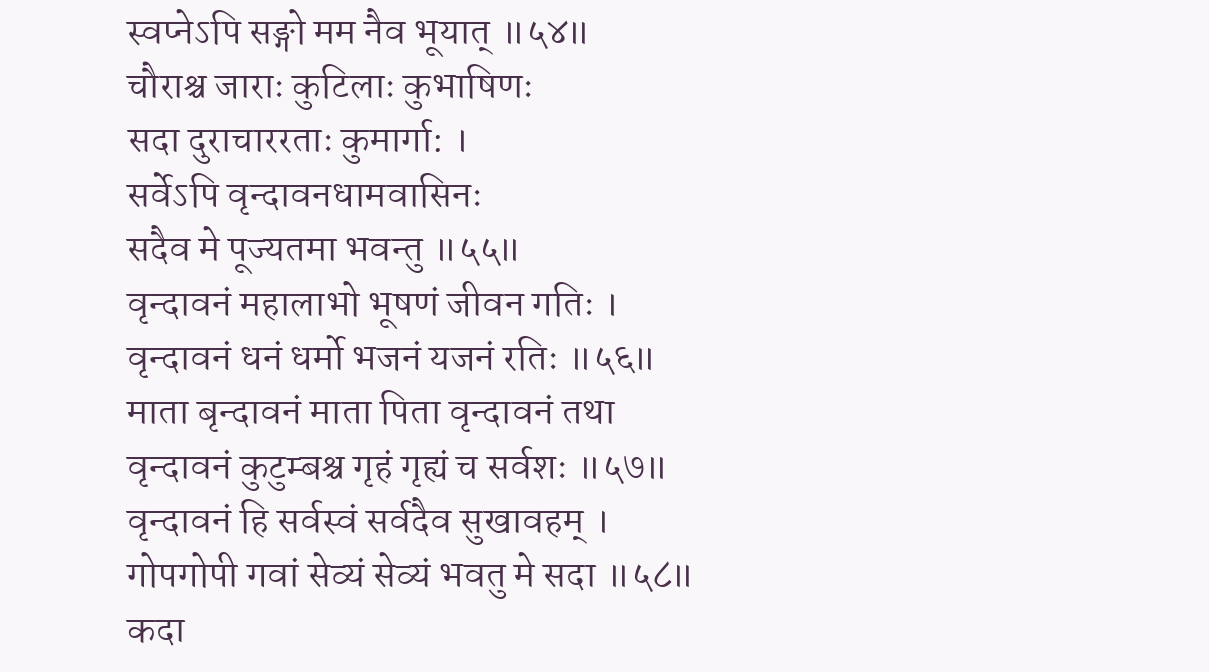स्वप्नेऽपि सङ्गो मम नैव भूयात् ॥५४॥
चौराश्च जाराः कुटिलाः कुभाषिणः
सदा दुराचाररताः कुमार्गा: ।
सर्वेऽपि वृन्दावनधामवासिनः
सदैव मे पूज्यतमा भवन्तु ॥५५॥
वृन्दावनं महालाभो भूषणं जीवन गतिः ।
वृन्दावनं धनं धर्मो भजनं यजनं रतिः ॥५६॥
माता बृन्दावनं माता पिता वृन्दावनं तथा
वृन्दावनं कुटुम्बश्च गृहं गृह्यं च सर्वशः ॥५७॥
वृन्दावनं हि सर्वस्वं सर्वदैव सुखावहम् ।
गोपगोपी गवां सेव्यं सेव्यं भवतु मे सदा ॥५८॥
कदा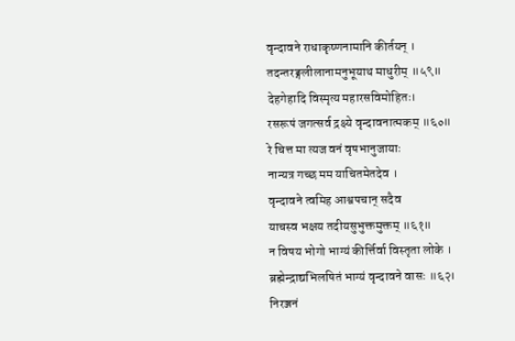वृन्दावने राधाकृष्णनामानि कीर्तयन् ।
तदन्तरङ्गलीलानामनुभूयाथ माधुरीम् ॥५९॥
देहगेहादि विस्मृत्य महारसविमोहितः।
रसरूपं जगत्सर्व द्रक्ष्ये वृन्दावनात्मकम् ॥६०॥
रे चित्त मा त्यज वनं वृषभानुजायाः
नान्यत्र गच्छ मम याचितमेतदेव ।
वृन्दावने त्वमिह आश्वपचान् सदैव
याचस्व भक्षय तदीयसुभुक्तमुक्तम् ॥६१॥
न विषय भोगो भाग्यं कीर्त्तिर्वा विस्तृता लोके ।
ब्रह्मेन्द्राद्यभिलषितं भाग्यं वृन्दावने वासः ॥६२।
निरञ्जनं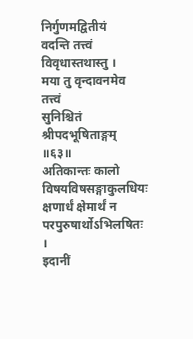निर्गुणमद्वितीयं
वदन्ति तत्त्वं विवृधास्तथास्तु ।
मया तु वृन्दावनमेव तत्त्वं
सुनिश्चितं श्रीपदभूषिताङ्गम् ॥६३॥
अतिकान्तः कालो विषयविषसङ्गाकुलधियः
क्षणार्धं क्षेमार्थं न परपुरुषार्थोऽभिलषितः ।
इदानीं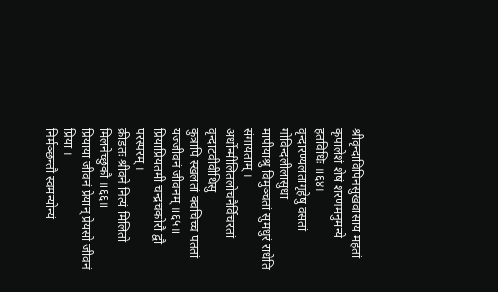श्रीवृन्दाविपिनसुखवासाय महतां
कृपालेशं शेषं शरणमनुमन्ये हतविधिः ॥६४।
वृन्दारण्यलतागृहेषु वसतां गोविन्दलीलासुधा
मापीयाश्रु विमुञ्चतां सुमधुरं राधेति संगायताम् ।
अर्धोन्मीलितलोचनैर्विचरतां वृन्दाटवीवीथिसु
कुत्रापि स्खलतां क्वचिच्च पततां यज्जीवनं जीवनम् ॥६५॥
प्रियाप्रियतमी चन्द्रचकोरौ द्वौ परस्परम् ।
क्रीडतः श्रीवने नित्यं मिलितो मिलनेच्छुकौ ॥६६॥
प्रियाया जीवनं प्रेयान् प्रेयसो जीवनं प्रिया ।
निर्मञ्छन्तौ स्वमन्योन्यं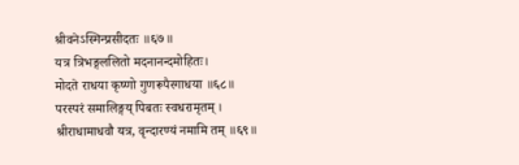श्रीवनेऽस्मिन्प्रसीदतः ॥६७॥
यत्र त्रिभङ्गललितो मदनानन्दमोहितः।
मोदते राधया कृष्णो गुणरूपैरगाधया ॥६८॥
परस्परं समालिङ्गय् पिबतः स्वधरामृतम् ।
श्रीराधामाधवौ यत्र, वृन्दारण्यं नमामि तम् ॥६९॥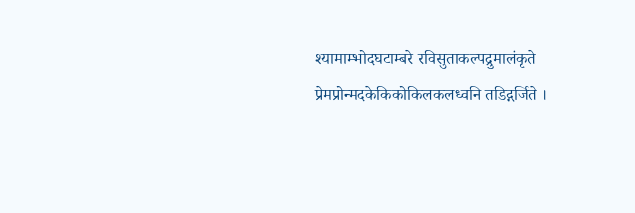श्यामाम्भोदघटाम्बरे रविसुताकल्पद्रुमालंकृते
प्रेमप्रोन्मदकेकिकोकिलकलध्वनि तडिद्गर्जिते ।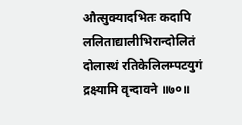औत्सुक्यादभितः कदापि ललिताद्यालीभिरान्दोलितं
दोलास्थं रतिकेलिलम्पटयुगं द्रक्ष्यामि वृन्दावने ॥७०॥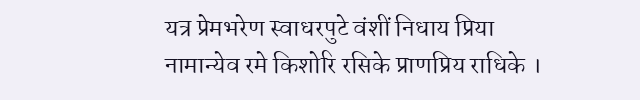यत्र प्रेमभरेण स्वाधरपुटे वंशीं निधाय प्रिया
नामान्येव रमे किशोरि रसिके प्राणप्रिय राधिके ।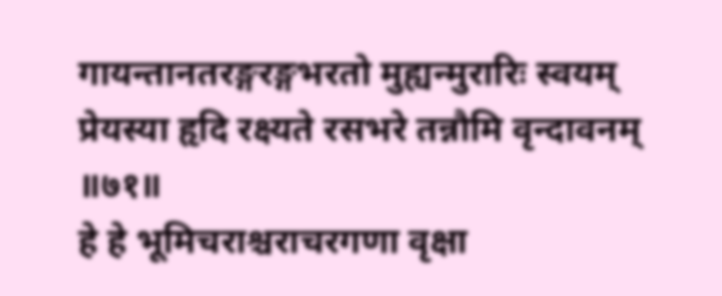गायन्तानतरङ्गरङ्गभरतो मुह्यन्मुरारिः स्वयम्
प्रेयस्या हृदि रक्ष्यते रसभरे तन्नौमि वृन्दावनम् ॥७१॥
हे हे भूमिचराश्चराचरगणा वृक्षा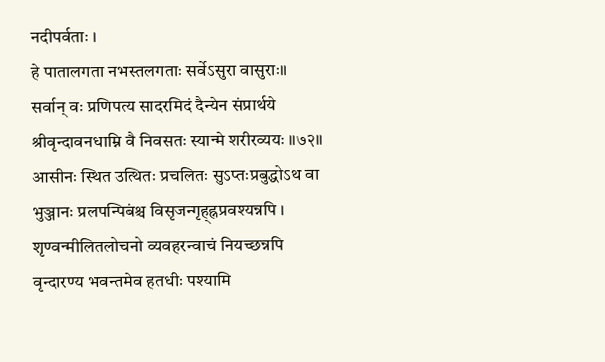नदीपर्वताः ।
हे पातालगता नभस्तलगताः सर्वेऽसुरा वासुराः॥
सर्वान् वः प्रणिपत्य सादरमिदं दैन्येन संप्रार्थये
श्रीवृन्दावनधाम्नि वै निवसतः स्यान्मे शरीरव्ययः ॥७२॥
आसीनः स्थित उत्थितः प्रचलितः सुऽप्तःप्रबुद्धोऽथ वा
भुञ्जानः प्रलपन्पिबंश्च विसृजन्गृह्ह्नप्रवश्यन्नपि ।
शृण्वन्मीलितलोचनो व्यवहरन्वाचं नियच्छन्नपि
वृन्दारण्य भवन्तमेव हतधीः पश्यामि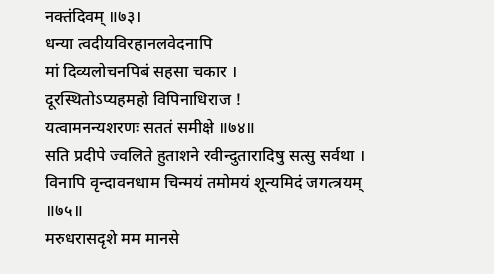नक्तंदिवम् ॥७३।
धन्या त्वदीयविरहानलवेदनापि
मां दिव्यलोचनपिबं सहसा चकार ।
दूरस्थितोऽप्यहमहो विपिनाधिराज !
यत्वामनन्यशरणः सततं समीक्षे ॥७४॥
सति प्रदीपे ज्वलिते हुताशने रवीन्दुतारादिषु सत्सु सर्वथा ।
विनापि वृन्दावनधाम चिन्मयं तमोमयं शून्यमिदं जगत्त्रयम् ॥७५॥
मरुधरासदृशे मम मानसे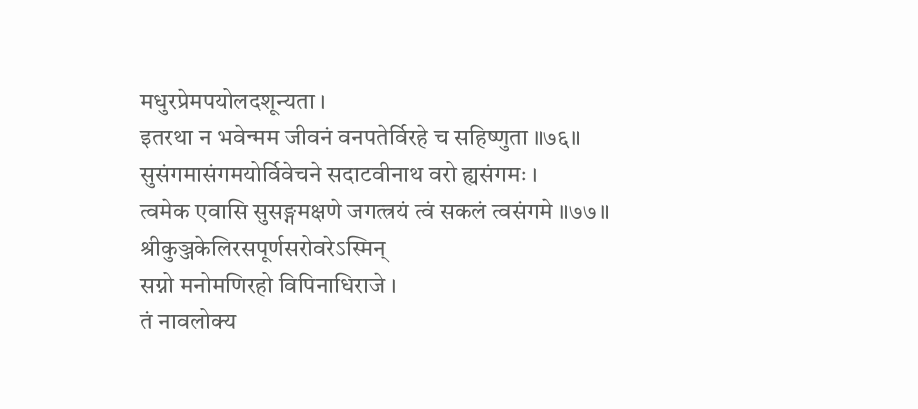मधुरप्रेमपयोलदशून्यता ।
इतरथा न भवेन्मम जीवनं वनपतेर्विरहे च सहिष्णुता ॥७६॥
सुसंगमासंगमयोर्विवेचने सदाटवीनाथ वरो ह्यसंगमः ।
त्वमेक एवासि सुसङ्गमक्षणे जगत्त्रयं त्वं सकलं त्वसंगमे ॥७७॥
श्रीकुञ्जकेलिरसपूर्णसरोवरेऽस्मिन्
सग्नो मनोमणिरहो विपिनाधिराजे ।
तं नावलोक्य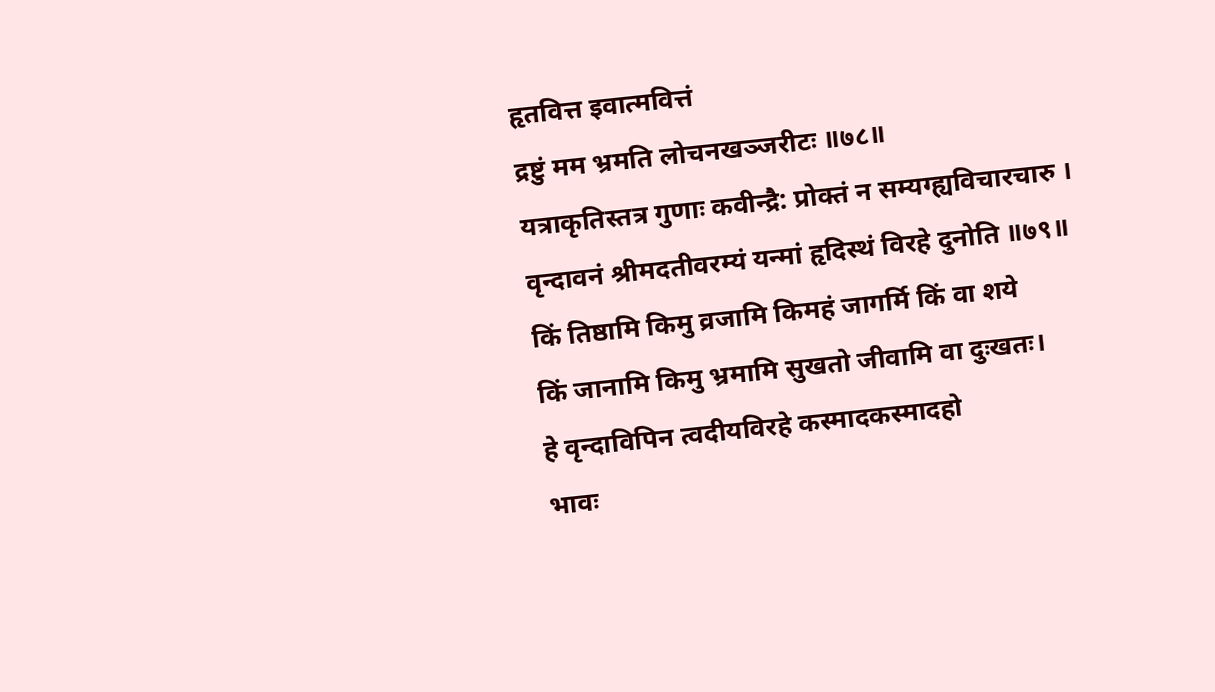हृतवित्त इवात्मवित्तं
द्रष्टुं मम भ्रमति लोचनखञ्जरीटः ॥७८॥
यत्राकृतिस्तत्र गुणाः कवीन्द्रै: प्रोक्तं न सम्यग्ह्यविचारचारु ।
वृन्दावनं श्रीमदतीवरम्यं यन्मां हृदिस्थं विरहे दुनोति ॥७९॥
किं तिष्ठामि किमु व्रजामि किमहं जागर्मि किं वा शये
किं जानामि किमु भ्रमामि सुखतो जीवामि वा दुःखतः।
हे वृन्दाविपिन त्वदीयविरहे कस्मादकस्मादहो
भावः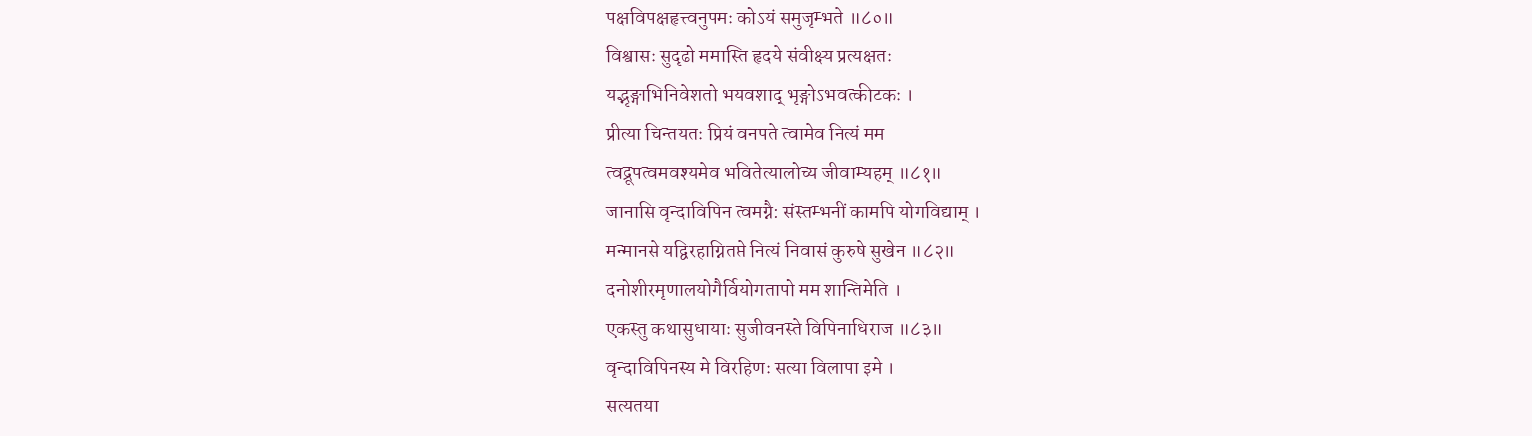पक्षविपक्षहृत्त्वनुपमः कोऽयं समुजृम्भते ॥८०॥
विश्वासः सुदृढो ममास्ति हृदये संवीक्ष्य प्रत्यक्षतः
यद्भृङ्गाभिनिवेशतो भयवशाद् भृङ्गोऽभवत्कीटकः ।
प्रीत्या चिन्तयतः प्रियं वनपते त्वामेव नित्यं मम
त्वद्रूपत्वमवश्यमेव भवितेत्यालोच्य जीवाम्यहम् ॥८१॥
जानासि वृन्दाविपिन त्वमग्नै: संस्तम्भनीं कामपि योगविद्याम् ।
मन्मानसे यद्विरहाग्नितप्ते नित्यं निवासं कुरुषे सुखेन ॥८२॥
दनोशीरमृणालयोगैर्वियोगतापो मम शान्तिमेति ।
एकस्तु कथासुधायाः सुजीवनस्ते विपिनाधिराज ॥८३॥
वृन्दाविपिनस्य मे विरहिणः सत्या विलापा इमे ।
सत्यतया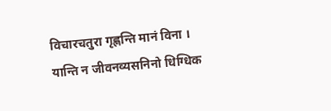विचारचतुरा गृह्णन्ति मानं विना ।
यान्ति न जीवनव्यसनिनो धिग्धिक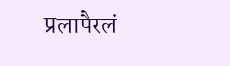प्रलापैरलं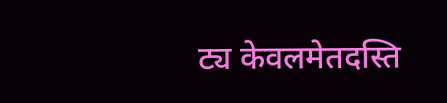ट्य केवलमेतदस्ति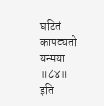घटितं कापट्यतो यन्मया ॥८४॥
इति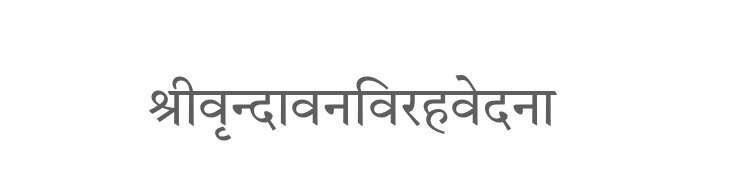श्रीवृन्दावनविरहवेदना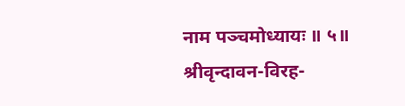नाम पञ्चमोध्यायः ॥ ५॥
श्रीवृन्दावन-विरह-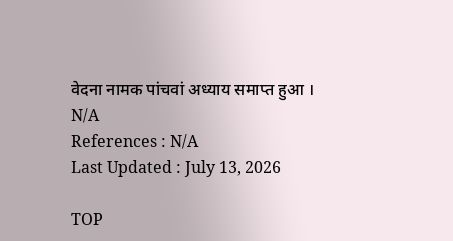वेदना नामक पांचवां अध्याय समाप्त हुआ ।
N/A
References : N/A
Last Updated : July 13, 2026

TOP